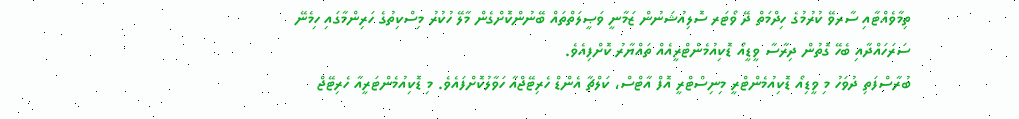ތިމާވެއްޓާއި ސާރވޭ ކުރުމުގެ ހިދްމަތް ދޭ ވޯޓަރ ސޮލިއުޝަނުން ޒަމާނީ ވަޞީލަތްތައް ބޭނުންކޮށްގެން މާލޭ ހުކުރު މިސްކިތުގެ ހަރިންމާގައި ހިމެނޭ ސަރަހައްދާއި ބެހޭ ގޮތުން ދިރާސާ ވީޑީއޯ ޑޮކިއުމެންޓްރީއެއް ތައްޔާރު ކޮށްފިއެވެ.
ބުރާސްފަތި ދުވަހު މި ވީޑިއޯ ޑޮކިއުމެންޓްރީ މިނިސްޓްރީ އޮފް އާޓްސް، ކަލްޗާ އެންޑް ހެރިޓޭޖްއާ ހަވާލުކޮށްފައެވެ. މި ޑޮކިއުމެންޓަރީއާ ހެރިޓޭޖް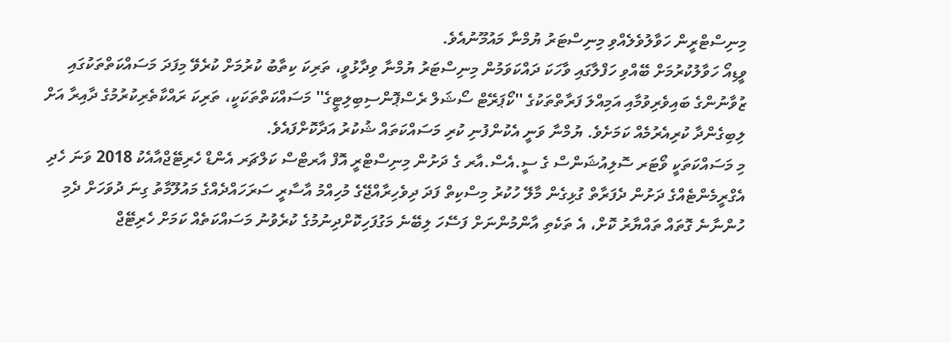މިނިސްޓްރީން ހަވާލުވެލެއްވި މިނިސްޓަރު ޔުމްނާ މައުމޫނުއެވެ.
ވީޑިއޯ ހަވާލުކުރުމަށް ބޭއްވި ހަފްލާގައި ވާހަކަ ދައްކަވަމުން މިނިސްޓަރު ޔުމްނާ ވިދާޅުވީ، ތަރިކަ ކިތާބު ކުރުމަށް ކުރެވޭ މިފަދަ މަސައްކަތްތަކުގައި ޒުވާނުންގެ ބައިވެރިވުމާއި އަމިއްލަ ފަރާތްތަކުގެ ''ކޯޕަރޭޓް ސޯޝަލް ރެސްޕޮންސިބިލިޓީގެ'' މަސައްކަތްތަކަކީ، ތަރިކަ ރައްކާތެރިކުރުމުގެ ދާއިރާ އަށް ލިބިގެންދާ ކުރިއެރުމެއް ކަމަށެވެ. ޔުމްނާ ވަނީ އެކުންފުނި ކުރި މަސައްކަތައް ޝުކުރު އަދާކޮށްފައެވެ.
މި މަސައްކަތަކީ ވޯޓަރ ސޮލިއުޝަންސް ގެ ސީ.އެސް.އާރ ގެ ދަށުން މިނިސްޓްރީ އޮފް އާރޓްސް ކަލްޗަރ އެންޑް ހެރިޓޭޖްއާއެކު 2018 ވަނަ ހެދި އެގްރީމެންޓެއްގެ ދަށުން ދެފަރާތް ގުޅިގެން މާލޭ ހުކުރު މިސްކިތް ފަދަ ދިވެހިރާއްޖޭގެ މުހިއްމު އާސާރީ ސަރަހައްދެއްގެ މައުލޫމާތު ގިނަ ދުވަހަށް ދެމި ހުންނާނެ ގޮތައް ތައްޔާރު ކޮށް، އެ ތަކެތި އާންމުންނަށް ފަސޭހަ ލިބޭނެ މަގުފަހިކޮށްދިނުމުގެ ކުރެވުނު މަސައްކަތެއް ކަމަށް ހެރިޓޭޖް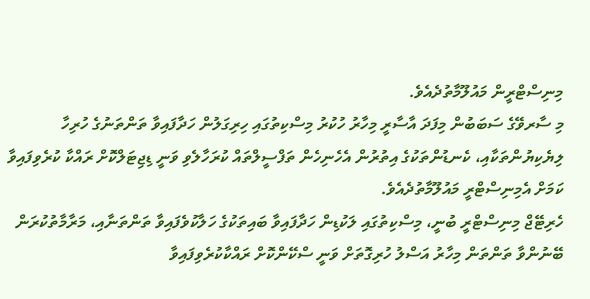މިނިސްޓްރީން މައުލޫމާތުދެއެވެ.
މި ސާރވޭގެ ސަބަބުން މިފަދަ އާސާރީ މިހާރު ހުކުރު މިސްކިތުގައި ހިރިގަލުން ހަދާފައިވާ ތަންތަނުގެ ހުރިހާ ލިޔެކިޔުންތަކާއި، ކެނޑުންތަކުގެ އިތުރުން އެހެނިހެން ތަފްސީލްތައް ކުރަހާލެވި ވަނީ ޑިޖިޓަލްކޮށް ރައްކާ ކުރެވިފައިވާ ކަމަށް އެމިނިސްޓްރީ މައުލޫމާތުދެއެވެ.
ހެރިޓޭޖް މިނިސްޓްރީ ބުނީ، މިސްކިތުގައި ލަކުޑިން ހަދާފައިވާ ބައިތަކުގެ ހަލާކުވެފައިވާ ތަންތަނާއި، މަރާމާތުކުރަން ބޭނުންވާ ތަންތަން މިހާރު އަސްލު ހުރިގޮތަށް ވަނީ ސްކޭންކޮށް ރައްކާކުރެވިފައިވާ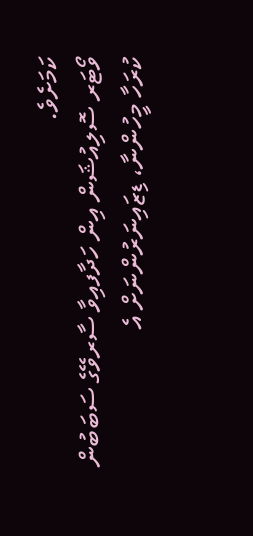ކަމަށެވެ.
ވޯޓަރ ސޮލިއުޝަން އިން ހަދާފއިވާ ސާރވޭގެ ސަބަބުން ކުރަހާ މީހުންނާ، ޑިޒައިނަރުންނަށް އެ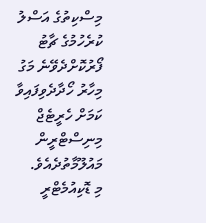މިސްކިތުގެ އަސްލު ކުރެހުމުގެ ޗާޓު ފޯރުކޮށްދެވޭނެ މަގު މިހާރު ހޯދާދެވިފައިވާ ކަމަށް ހެރީޓެޖް މިނިސްޓްރީން މައުލޫމާތުދެއެވެ.
މި ޑޮކިއުމެޓްރީ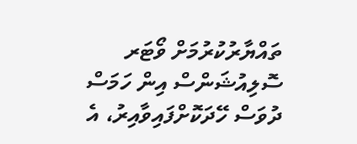ތައްޔާރުކުރުމަށް ވޯޓަރ ސޮލިއުޝަންސް އިން ހަމަސް ދުވަސް ހޭދަކޮށްފައިވާއިރު، އެ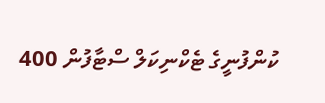ކުންފުނީގެ ޓެކްނިކަލް ސްޓާފުން 400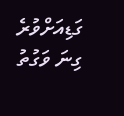ގަޑިއަށްވުރެ ގިނަ ވަގުތު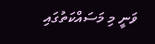ވަނީ މި މަސައްކަތުގައި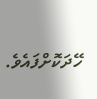ހޭދަކޮށްފައެވެ.